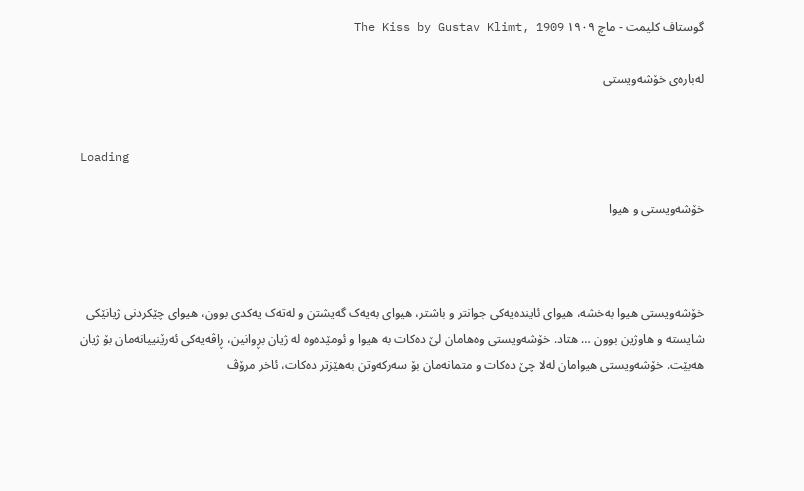گوستاف كلیمت - ماچ ١٩٠٩ The Kiss by Gustav Klimt, 1909

لەبارەی خۆشەویستی


Loading

خۆشەویستی و هیوا



خۆشەویستی هیوا بەخشە، هیوای ئایندەیەکی جوانتر و باشتر، هیوای بەیەک گەیشتن و لەتەک یەکدی بوون، هیوای چێکردنی ژیانێکی شایستە و هاوژین بوون … هتاد. خۆشەویستی وەهامان لێ دەکات بە هیوا و ئومێدەوە لە ژیان بڕوانین، ڕاڤەیەکی ئەرێنییانەمان بۆ ژیان هەبێت. خۆشەویستی هیوامان لەلا چێ دەکات و متمانەمان بۆ سەرکەوتن بەهێزتر دەکات، ئاخر مرۆڤ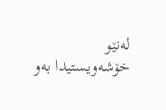لەنێو خۆشەویستیدا بەو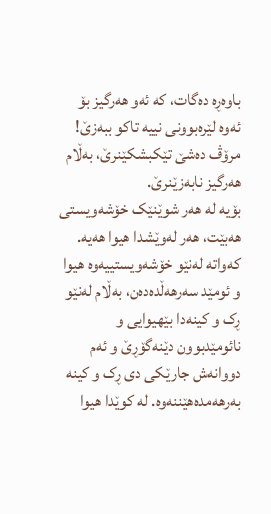باوەڕە دەگات، کە ئەو هەرگیز بۆ ئەوە لێرەبوونی نییە تاکو ببەزێ! مرۆڤ دەشێ تێکبشکێنرێ، بەڵام هەرگیز نابەزێنرێ.
بۆیە لە هەر شوێنێک خۆشەویستی هەبێت، هەر لەوێشدا هیوا هەیە. کەواتە لەنێو خۆشەویستییەوە هیوا و ئومێد سەرهەڵدەدەن، بەڵام لەنێو ڕک و کینەدا بێهیوایی و نائومێدبوون دێنەگۆڕێ و ئەم دووانەش جارێکی دی ڕک و کینە بەرهەمدەهێننەوە. لە کوێدا هیوا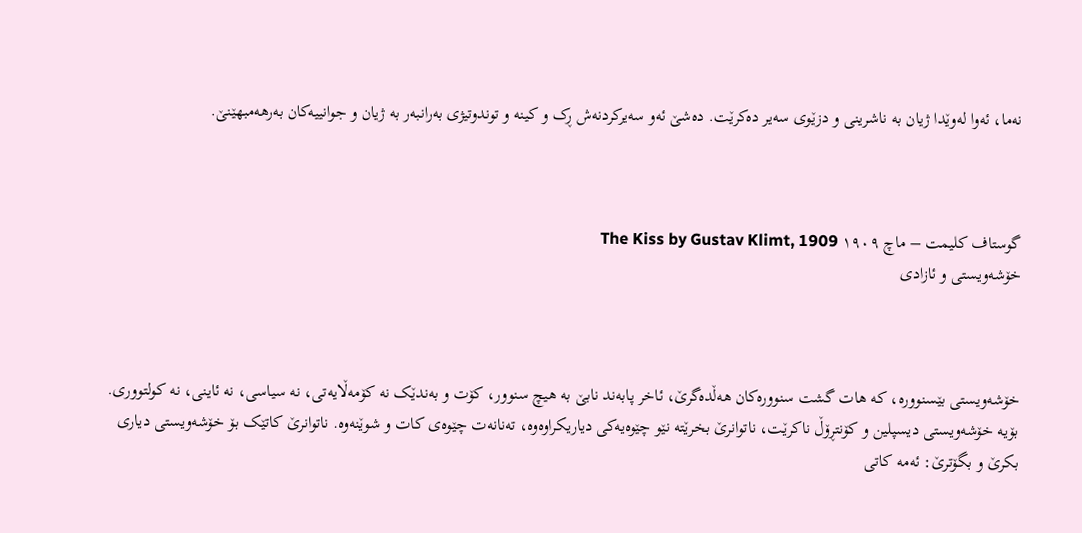نەما، ئەوا لەوێدا ژیان بە ناشرینی و دزێوی سەیر دەکرێت. دەشێ ئەو سەیرکردنەش ڕک و کینە و توندوتیژی بەرانبەر بە ژیان و جوانییەکان بەرهەمبهێنێ.



گوستاف كلیمت – ماچ ١٩٠٩ The Kiss by Gustav Klimt, 1909
خۆشەویستی و ئازادی



خۆشەویستی بێسنوورە، کە هات گشت سنوورەکان هەڵدەگرێ، ئاخر پابەند نابێ بە هیچ سنوور، کۆت و بەندێک نە کۆمەڵایەتی، نە سیاسی، نە ئاینی، نە کولتووری. بۆیە خۆشەویستی دیسپلین و کۆنتڕۆڵ ناکرێت، ناتوانرێ بخرێتە نێو چێوەیەکی دیاریکراوەوە، تەنانەت چێوەی کات و شوێنەوە. ناتوانرێ کاتێک بۆ خۆشەویستی دیاری بکرێ و بگۆترێ: ئەمە کاتی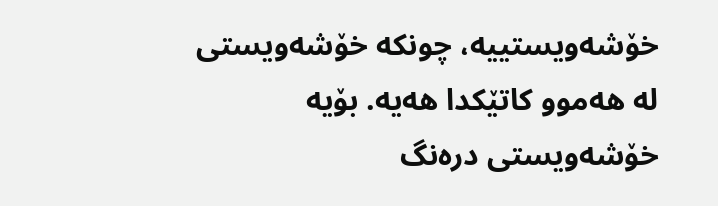خۆشەویستییە، چونکە خۆشەویستی لە هەموو کاتێکدا هەیە. بۆیە خۆشەویستی درەنگ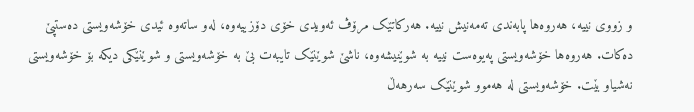و زووی نییە، هەروەها پابەندی تەمەنیش نییە. هەرکاتێک مرۆڤ ئەویدی خۆی دۆزییەوە، لەو ساتەوە ئیدی خۆشەویستی دەستپێ دەکات. هەروەها خۆشەویستی پەیوەست نییە بە شوێنیشەوە، ناشێ شوێنێک تایبەت بێ بە خۆشەویستی و شوێنێکی دیکە بۆ خۆشەویستی نەشیاو بێت. خۆشەویستی لە هەموو شوێنێک سەرهەڵ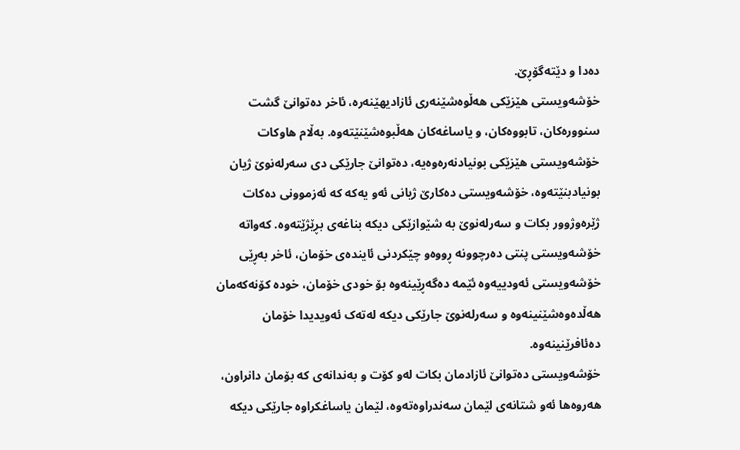دەدا و دێتەگۆڕێ.
خۆشەویستی هێزێکی هەڵوەشێنەری ئازادیهێنەرە، ئاخر دەتوانێ گشت سنوورەکان، تابووەکان، و یاساغەکان هەڵبوەشێنێتەوە. بەڵام هاوکات خۆشەویستی هێزێکی بونیادنەرەوەیە، دەتوانێ جارێکی دی سەرلەنوێ ژیان بونیادبنێتەوە، خۆشەویستی دەکارێ ژیانی ئەو یەکە کە ئەزموونی دەکات ژێرەوژوور بکات و سەرلەنوێ بە شێوازێکی دیکە بناغەی بڕێژێتەوە. کەواتە خۆشەویستی پنتی دەرچوونە ڕووەو چێکردنی ئایندەی خۆمان، ئاخر بەڕێی خۆشەویستی ئەودییەوە ئێمە دەگەڕێینەوە بۆ خودی خۆمان، خودە کۆنەکەمان هەڵدەوەشێنینەوە و سەرلەنوێ جارێکی دیکە لەتەک ئەویدیدا خۆمان دەئافرێنینەوە.
خۆشەویستی دەتوانێ ئازادمان بکات لەو کۆت و بەندانەی کە بۆمان دانراون، هەروەها ئەو شتانەی لێمان سەندراوەتەوە، لێمان یاساغکراوە جارێکی دیکە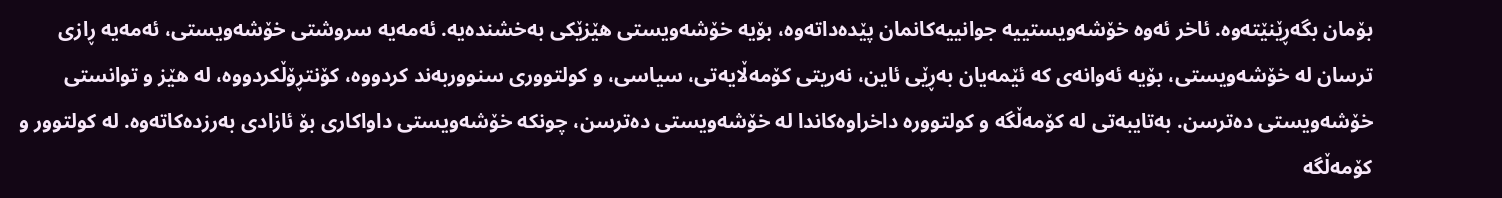بۆمان بگەڕێنێتەوە. ئاخر ئەوە خۆشەویستییە جوانییەکانمان پێدەداتەوە، بۆیە خۆشەویستی هێزێکی بەخشندەیە. ئەمەیە سروشتی خۆشەویستی، ئەمەیە ڕازی ترسان لە خۆشەویستی، بۆیە ئەوانەی کە ئێمەیان بەڕێی ئاین، نەریتی کۆمەڵایەتی، سیاسی، و کولتووری سنووربەند کردووە، کۆنتڕۆڵکردووە، لە هێز و توانستی خۆشەویستی دەترسن. بەتایبەتی لە کۆمەڵگە و کولتوورە داخراوەکاندا لە خۆشەویستی دەترسن، چونکە خۆشەویستی داواکاری بۆ ئازادی بەرزدەکاتەوە. لە کولتوور و کۆمەڵگە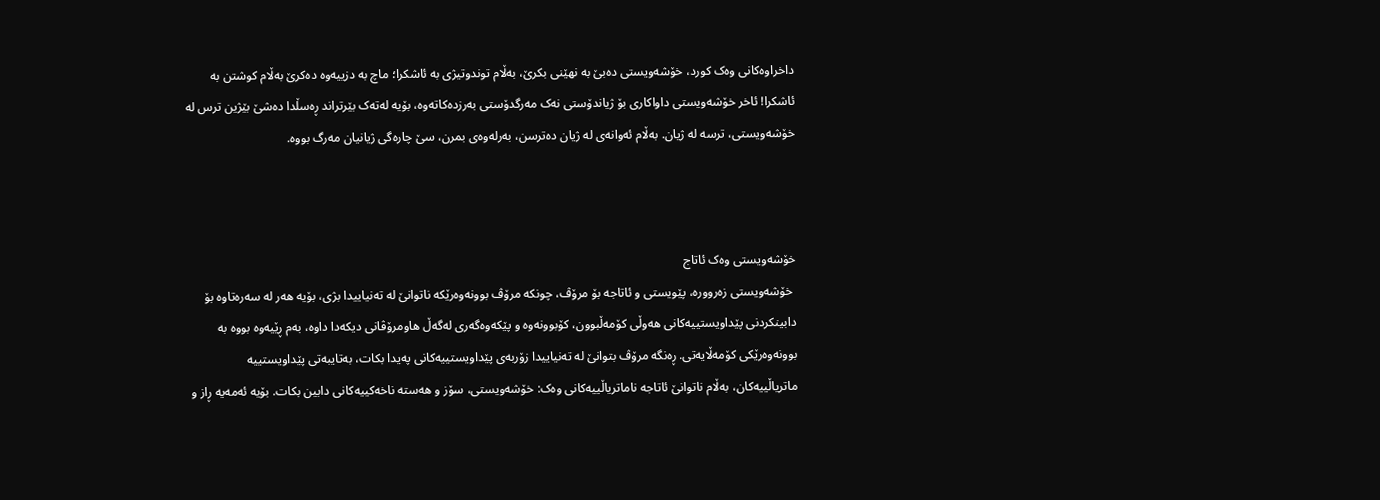داخراوەکانی وەک کورد، خۆشەویستی دەبێ بە نهێنی بکرێ، بەڵام توندوتیژی بە ئاشکرا؛ ماچ بە دزییەوە دەکرێ بەڵام کوشتن بە ئاشکرا! ئاخر خۆشەویستی داواکاری بۆ ژیاندۆستی نەک مەرگدۆستی بەرزدەکاتەوە، بۆیە لەتەک بێرتراند ڕەسڵدا دەشێ بێژین ترس لە خۆشەویستی، ترسە لە ژیان. بەڵام ئەوانەی لە ژیان دەترسن، بەرلەوەی بمرن، سێ چارەگی ژیانیان مەرگ بووە.



خۆشەویستی وەک ئاتاج
 خۆشەویستی زەروورە، پێویستی و ئاتاجە بۆ مرۆڤ، چونکە مرۆڤ بوونەوەرێکە ناتوانێ لە تەنیاییدا بژی، بۆیە هەر لە سەرەتاوە بۆ دابینکردنی پێداویستییەکانی هەوڵی کۆمەڵبوون، کۆبوونەوە و پێکەوەگەری لەگەڵ هاومرۆڤانی دیکەدا داوە، بەم ڕێیەوە بووە بە بوونەوەرێکی کۆمەڵایەتی. ڕەنگە مرۆڤ بتوانێ لە تەنیاییدا زۆربەی پێداویستییەکانی پەیدا بکات، بەتایبەتی پێداویستییە ماتریاڵییەکان، بەڵام ناتوانێ ئاتاجە ناماتریاڵییەکانی وەک: خۆشەویستی، سۆز و هەستە ناخەکییەکانی دابین بکات. بۆیە ئەمەیە ڕاز و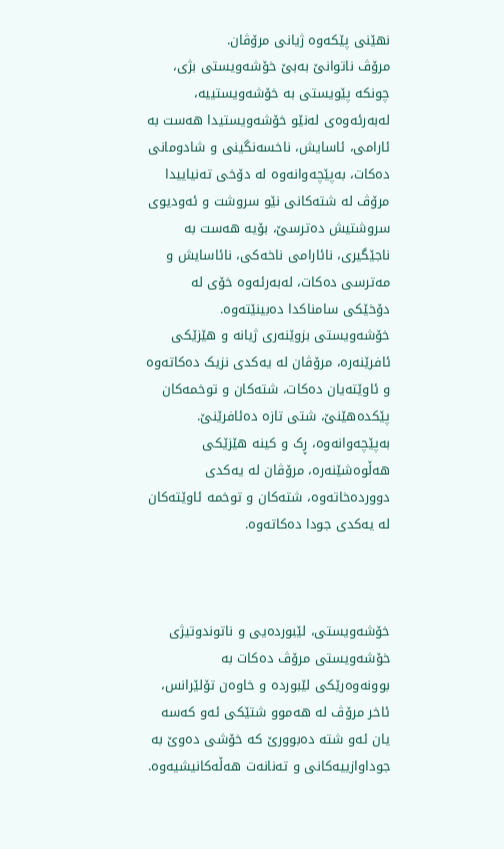نهێنی پێکەوە ژیانی مرۆڤان.
مرۆڤ ناتوانێ بەبێ خۆشەویستی بژی، چونکە پێویستی بە خۆشەویستییە، لەبەرئەوەی لەنێو خۆشەویستیدا هەست بە ئارامی، ئاسایش، ناخسەنگینی و شادومانی دەکات، بەپێچەوانەوە لە دۆخی تەنیاییدا مرۆڤ لە شتەکانی نێو سروشت و ئەودیوی سروشتیش دەترسێ، بۆیە هەست بە ناجێگیری، نائارامی ناخەکی، نائاسایش و مەترسی دەکات، لەبەرئەوە خۆی لە دۆخێکی سامناکدا دەبینێتەوە.
خۆشەویستی بزوێنەری ژیانە و هێزێکی ئافرێنەرە، مرۆڤان لە یەکدی نزیک دەکاتەوە و ئاوێتەیان دەکات، شتەکان و توخمەکان پێکدەهێنێ، شتی تازە دەئافرێنێ. بەپێچەوانەوە، ڕک و کینە هێزێکی هەڵوەشێنەرە، مرۆڤان لە یەکدی دووردەخاتەوە، شتەکان و توخمە ئاوێتەکان لە یەکدی جودا دەکاتەوە.



خۆشەویستی، لێبوردەیی و ناتوندوتیژی
خۆشەویستی مرۆڤ دەکات بە بوونەوەرێکی لێبوردە و خاوەن تۆلێرانس، ئاخر مرۆڤ لە هەموو شتێکی ئەو کەسە یان ئەو شتە دەبوورێ کە خۆشی دەوێ بە جوداوازییەکانی و تەنانەت هەڵەکانیشیەوە.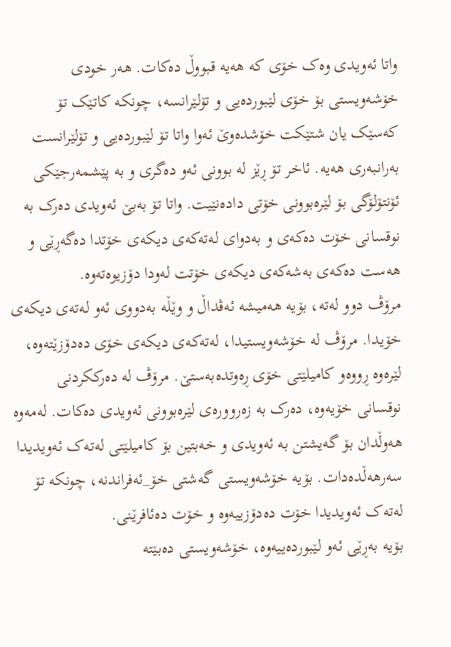واتا ئەویدی وەک خۆی کە هەیە قبووڵ دەکات. هەر خودی خۆشەویستی بۆ خۆی لێبوردەیی و تۆلێرانسە، چونکە کاتێک تۆ کەسێک یان شتێکت خۆشدەوێ ئەوا واتا تۆ لێبوردەیی و تۆلێرانست بەرانبەری هەیە. ئاخر تۆ ڕێز لە بوونی ئەو دەگری و بە پێشمەرجێکی ئۆنتۆلۆگی بۆ لێرەبوونی خۆتی دادەنێیت. واتا تۆ بەبێ ئەویدی دەرک بە نوقسانی خۆت دەکەی و بەدوای لەتەکەی دیکەی خۆتدا دەگەڕێی و هەست دەکەی بەشەکەی دیکەی خۆتت لەودا دۆزیوەتەوە.
مرۆڤ دوو لەتە، بۆیە هەمیشە ئەڤداڵ و وێڵە بەدووی ئەو لەتەی دیکەی خۆیدا. مرۆڤ لە خۆشەویستیدا، لەتەکەی دیکەی خۆی دەدۆزێتەوە، لێرەوە ڕووەو کامیلێتی خۆی ڕەوتدەبەستێ. مرۆڤ لە دەرککردنی نوقسانی خۆیەوە، دەرک بە زەروورەی لێرەبوونی ئەویدی دەکات. لەمەوە هەوڵدان بۆ گەیشتن بە ئەویدی و خەبتین بۆ کامیلێتی لەتەک ئەویدیدا سەرهەڵدەدات. بۆیە خۆشەویستی گەشتی خۆ_ئەفراندنە، چونکە تۆ لەتەک ئەویدیدا خۆت دەدۆزییەوە و خۆت دەئافرێنی.
بۆیە بەڕێی ئەو لێبوردەییەوە، خۆشەویستی دەبێتە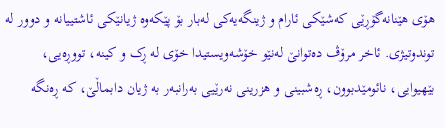هۆی هێنانەگۆڕێی کەشێکی ئارام و ژینگەیەکی لەبار بۆ پێکەوە ژیانێکی ئاشتییانە و دوور لە توندوتیژی. ئاخر مرۆڤ دەتوانێ لەنێو خۆشەویستیدا خۆی لە ڕک و کینە، تووڕەیی، بێهیوایی، نائومێدبوون، ڕەشبینی و هزرینی نەرێیی بەرانبەر بە ژیان دابماڵێ، کە ڕەنگە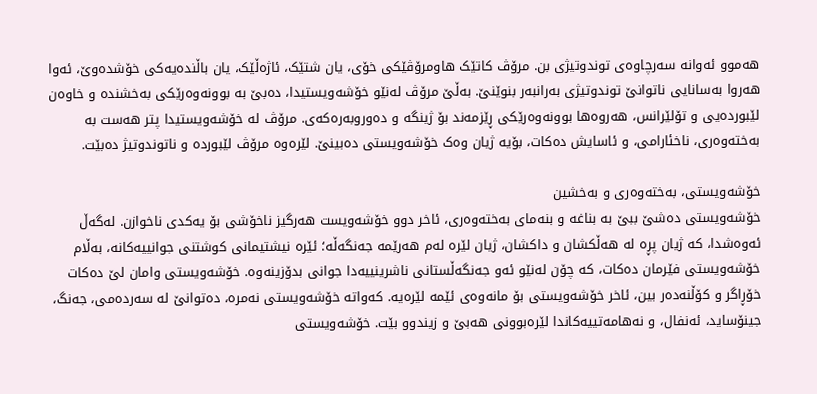هەموو ئەوانە سەرچاوەی توندوتیژی بن. مرۆڤ کاتێک هاومرۆڤێکی خۆی، یان شتێک، ئاژەڵێک، یان باڵندەیەکی خۆشدەوێ، ئەوا هەروا بەسانایی ناتوانێ توندوتیژی بەرانبەر بنوێنێ. بەڵێ مرۆڤ لەنێو خۆشەویستیدا، دەبێ بە بوونەوەرێکی بەخشندە و خاوەن لێبوردەیی و تۆلێرانس، هەروەها بوونەوەرێکی ڕێزمەند بۆ ژینگە و دەوروبەرەکەی. مرۆڤ لە خۆشەویستیدا پتر هەست بە بەختەوەری، ناخئارامی، و ئاسایش دەکات، بۆیە ژیان وەک خۆشەویستی دەبینێ. لێرەوە مرۆڤ لێبوردە و ناتوندوتیژ دەبێت.

خۆشەویستی، بەختەوەری و بەخشین
خۆشەویستی دەشێ ببێ بە بناغە و بنەمای بەختەوەری، ئاخر دوو خۆشەویست هەرگیز ناخۆشی بۆ یەکدی ناخوازن. لەگەڵ ئەوەشدا، کە ژیان پڕە لە هەڵکشان و داکشان، ژیان لێرە لەم هەرێمە جەنگەڵە؛ ئێرە نیشتیمانی کوشتنی جوانییەکانە، بەڵام خۆشەویستی فێرمان دەکات، کە چۆن لەنێو ئەو جەنگەڵستانی ناشرینییەدا جوانی بدۆزینەوە. خۆشەویستی وامان لێ دەکات خۆڕاگر و کۆڵنەدەر بین، ئاخر خۆشەویستی بۆ مانەوەی ئێمە لێرەیە. کەواتە خۆشەویستی نەمرە، دەتوانێ لە سەردەمی، جەنگ، جینۆساید، ئەنفال، و نەهامەتییەکاندا لێرەبوونی هەبێ و زیندوو بێت. خۆشەویستی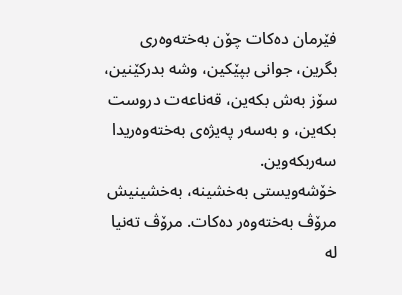فێرمان دەکات چۆن بەختەوەری بگرین، جوانی بپێکین، وشە بدرکێنین، سۆز بەش بکەین، قەناعەت دروست بکەین، و بەسەر پەیژەی بەختەوەریدا سەربکەوین.
خۆشەویستی بەخشینە، بەخشینیش مرۆڤ بەختەوەر دەکات. مرۆڤ تەنیا لە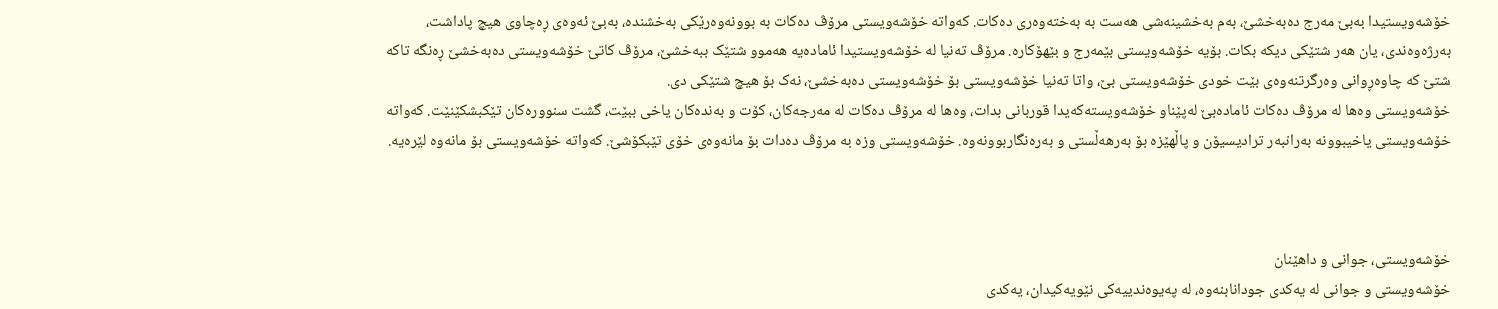خۆشەویستیدا بەبێ مەرج دەبەخشێ، بەم بەخشینەشی هەست بە بەختەوەری دەکات. کەواتە خۆشەویستی مرۆڤ دەکات بە بوونەوەرێکی بەخشندە، بەبێ ئەوەی ڕەچاوی هیچ پاداشت، بەرژەوەندی، یان هەر شتێکی دیکە بکات. بۆیە خۆشەویستی بێمەرج و بێهۆکارە. مرۆڤ تەنیا لە خۆشەویستیدا ئامادەیە هەموو شتێک ببەخشێ، مرۆڤ کاتێ خۆشەویستی دەبەخشێ ڕەنگە تاکە شتێ کە چاوەڕوانی وەرگرتنەوەی بێت خودی خۆشەویستی بێ، واتا تەنیا خۆشەویستی بۆ خۆشەویستی دەبەخشێ، نەک بۆ هیچ شتێکی دی.
خۆشەویستی وەها لە مرۆڤ دەکات ئامادەبێ لەپێناو خۆشەویستەکەیدا قوربانی بدات، وەها لە مرۆڤ دەکات لە مەرجەکان، کۆت و بەندەکان یاخی ببێت، گشت سنوورەکان تێکبشکێنێت. کەواتە خۆشەویستی یاخیبوونە بەرانبەر ترادیسیۆن و پاڵهێزە بۆ بەرهەڵستی و بەرەنگاربوونەوە. خۆشەویستی وزە بە مرۆڤ دەدات بۆ مانەوەی خۆی تێبکۆشێ. کەواتە خۆشەویستی بۆ مانەوە لێرەیە.



خۆشەویستی، جوانی و داهێنان
خۆشەویستی و جوانی لە یەکدی جودانابنەوە، لە پەیوەندییەکی نێویەکیدان، یەکدی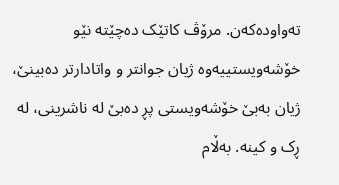تەواودەکەن. مرۆڤ کاتێک دەچێتە نێو خۆشەویستییەوە ژیان جوانتر و واتادارتر دەبینێ، ژیان بەبێ خۆشەویستی پڕ دەبێ لە ناشرینی، لە ڕک و کینە. بەڵام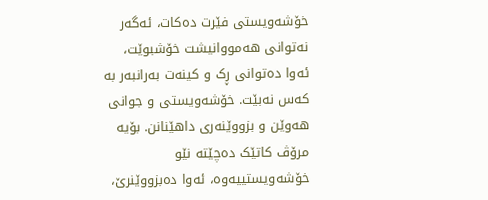خۆشەویستی فێرت دەکات، ئەگەر نەتوانی هەمووانیشت خۆشبوێت، ئەوا دەتوانی ڕک و کینەت بەرانبەر بە کەس نەبێت. خۆشەویستی و جوانی هەوێن و بزووێنەری داهێنانن. بۆیە مرۆڤ کاتێک دەچێتە نێو خۆشەویستییەوە، ئەوا دەبزووێنرێ،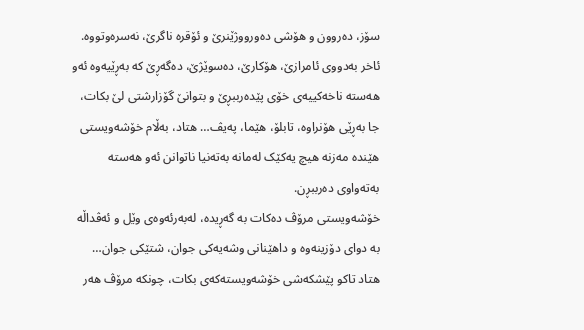سۆز، دەروون و هۆشی دەورووژێنرێ و ئۆقرە ناگرێ، نەسرەوتووە. ئاخر بەدووی ئامرازێ، هۆکارێ، دەسوێژێ، دەگەڕێ کە بەڕێیەوە ئەو هەستە ناخەکییەی خۆی پێدەرببڕێ و بتوانێ گۆزارشتی لێ بکات، جا بەڕێی هۆنراوە، تابلۆ، هێما، پەیڤ… هتاد، بەڵام خۆشەویستی هێندە مەزنە هیچ یەکێک لەمانە بەتەنیا ناتوانن ئەو هەستە بەتەواوی دەرببڕن.
خۆشەویستی مرۆڤ دەکات بە گەڕیدە، لەبەرئەوەی وێل و ئەڤداڵە بە دوای دۆزینەوە و داهێنانی وشەیەکی جوان، شتێکی جوان… هتاد تاکو پێشکەشی خۆشەویستەکەی بکات، چونکە مرۆڤ هەر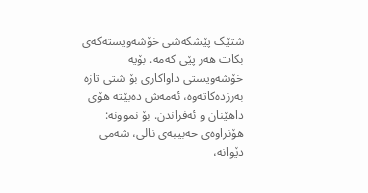شتێک پێشکەشی خۆشەویستەکەی بکات هەر پێی کەمە. بۆیە خۆشەویستی داواکاری بۆ شتی تازە بەرزدەکاتەوە، ئەمەش دەبێتە هۆی داهێنان و ئەفراندن. بۆ نموونە: هۆنراوەی حەبیبەی نالی، شەمی دێوانە،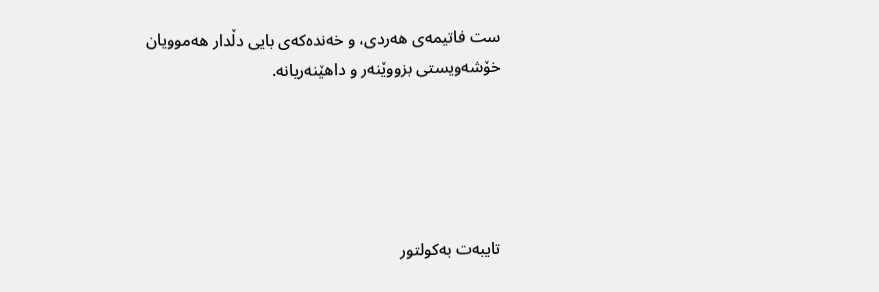ست فاتیمەی هەردی، و خەندەکەی بایی دڵدار هەموویان خۆشەویستی بزووێنەر و داهێنەریانە.





تایبه‌ت به‌كولتور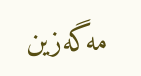مه‌گه‌زین